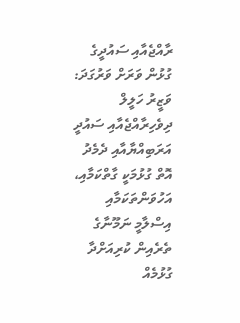ރާއްޖެއާއި ސައުދީގެ ގުޅުން ވަރަށް ވަރުގަދަ: ވަޒީރު ހަލީލް
ދިވެހިރާއްޖެއާއި ސައުދީ އަރަބިއްޔާއާއި ދެމެދު އޮތް ގުޅުމަކީ ގާތްކަމާއި، އަހުވަންތަކަމާއި އިސްލާމީ ނަމޫނާގެ ތެރެއިން ކުރިއަށްދާ ގުޅުމެއް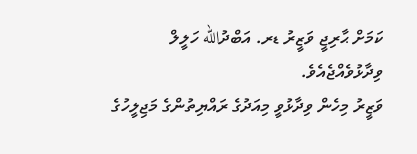ކަމަށް ޙާރިޖީ ވަޒީރު ޑރ. އަބްދުالله ހަލީލް ވިދާޅުވެއްޖެއެވެ.
ވަޒީރު މިހެން ވިދާޅުވީ މިއަދުގެ ރައްޔިތުންގެ މަޖިލީހުގެ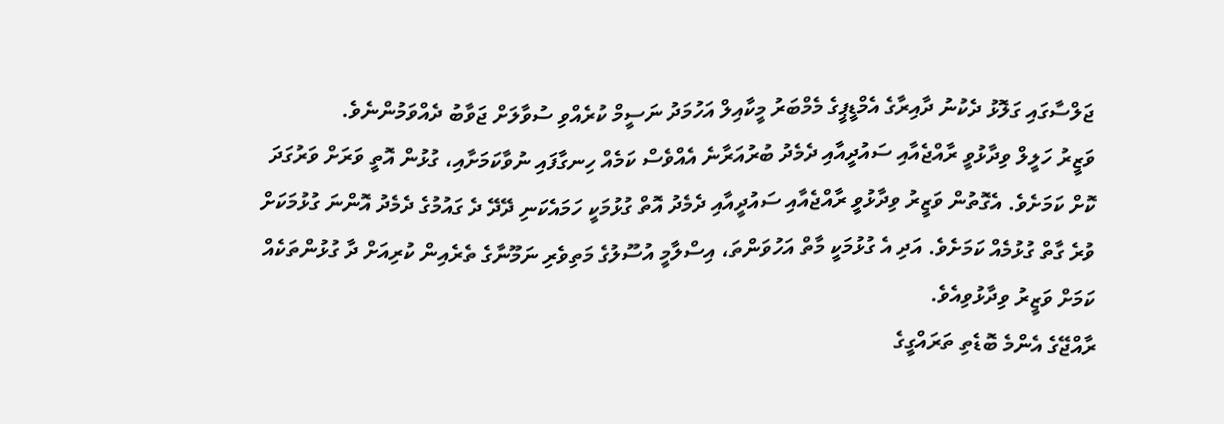ޖަލްސާގައި ގަލޮޅު ދެކުނު ދާއިރާގެ އެމްޑީޕީގެ މެމްބަރު މީކާއިލް އަހުމަދު ނަސީމް ކުރެއްވި ސުވާލަށް ޖަވާބު ދެއްވަމުންނެވެ.
ވަޒީރު ހަލީލް ވިދާޅުވީ ރާއްޖެއާއި ސައުދީއާއި ދެމެދު ބުރުއަރާނެ އެއްވެސް ކަމެއް ހިނގާފައި ނުވާކަމަށާއި، ގުޅުން އޮތީ ވަރަށް ވަރުގަދަ ކޮށް ކަމަށެވެ. އެގޮތުން ވަޒީރު ވިދާޅުވީ ރާއްޖެއާއި ސައުދީއާއި ދެމެދު އޮތް ގުޅުމަކީ ހަމައެކަނި ދޭދޭ ދެ ގައުމުގެ ދެމެދު އޮންނަ ގުޅުމަކަށް ވުރެ ގާތް ގުޅުމެއް ކަމަށެވެ. އަދި އެ ގުޅުމަކީ މާތް އަހުވަންތަ، އިސްލާމީ އުސޫލުގެ މަތިވެރި ނަމޫނާގެ ތެރެއިން ކުރިއަށް ދާ ގުޅުންތަކެއް ކަމަށް ވަޒީރު ވިދާޅުވިއެވެ.
ރާއްޖޭގެ އެންމެ ބޮޑެތި ތަރައްގީގެ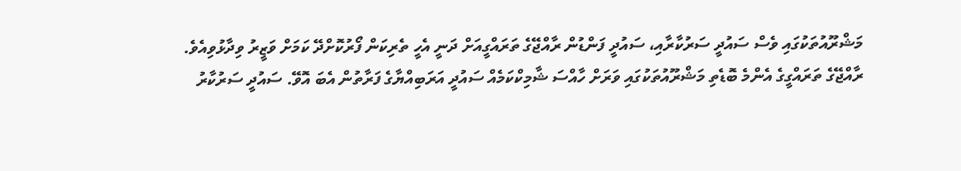މަޝްރޫއުތަކުގައި ވެސް ސައުދީ ސަރުކާރާއި، ސައުދީ ފަންޑުން ރާއްޖޭގެ ތަރައްގީއަށް ދަނީ އެހީ ތެރިކަން ފޯރުކޮށްދޭ ކަމަށް ވަޒީރު ވިދާޅުވިއެވެ.
ރާއްޖޭގެ ތަރައްގީގެ އެންމެ ބޮޑެތި މަޝްރޫއުތަކުގައި ވަރަށް ހާއްސަ ޝާމިކްކަމެއް ސައުދީ އަރަބިއްޔާގެ ފަރާތުން އެބަ އޮވޭ. ސައުދީ ސަރުކާރު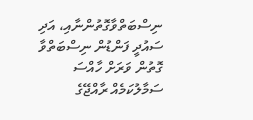ނިސްބަތްވާގޮތުންނާއި، އަދި ސައުދީ ފަންޑުން ނިސްބަތްވާ ގޮތުން ވަރަށް ހާއްސަ ސަމާލުކަމެއް ރާއްޖޭގެ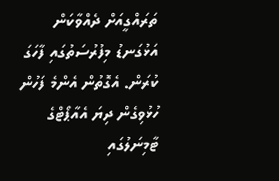ތަރައްގީއަށް ދެއްވާކަން އަޅުގަނޑު މިފުރުސަތުގައި ފާހަގަ ކުރަން. އެގޮތުން އެންމެ ފަހުން ހުޅުވިގެން ދިޔަ އެއާޕޯޓްގެ ޓާމިނަލުގައި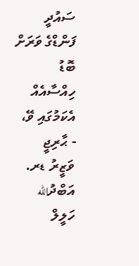ސައުދީ ފަންޑްގެ ވަރަށް ބޮޑު ހިއްސާއެއް އެކަމުގައި ވޭ، - ޙާރިޖީ ވަޒީރު ޑރ. އަބްދުالله ހަލީލް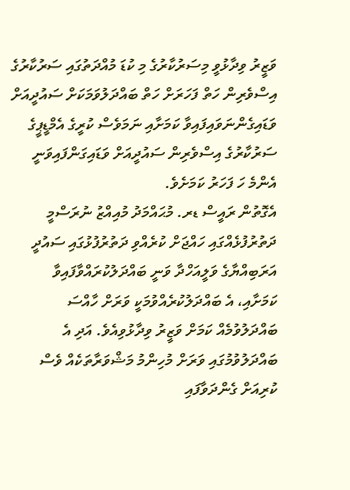ވަޒީރު ވިދާޅުވީ މިސަރުކާރުގެ މި ކުޑަ މުއްދަތުގައި ސަރުކާރުގެ އިސްވެރިން ހަތް ފަހަރަށް ހަތް ބައްދަލުވަމަކަށް ސައުދީއަށް ވަޑައިގެންނަވައިފައިވާ ކަމަށާއި ނަމަވެސް ކުރީގެ އެމްޑީޕީގެ ސަރުކާރުގެ އިސްވެރިން ސައުދީއަށް ވަޑައިގަންފައިވަނީ އެންމެ ހަ ފަހަރު ކަމަށެވެ.
އެގޮތުން ރައީސް ޑރ. މުޙައްމަދު މުއިއްޒު ނުރަސްމީ ދަތުރުފުޅެއްގައި ހައްޖަށް ކުރެއްވި ދަތުރުފުޅުގައި ސައުދީ އަރަބިއްޔާގެ ވަލީއަހްދާ ވަނީ ބައްދަލުކުރައްވާފައިވާ ކަމަށާއި، އެ ބައްދަލުކުރެއްވުމަކީ ވަރަށް ހާއްސަ ބައްދަލުވުމެއް ކަމަށް ވަޒީރު ވިދާޅުވިއެވެ. އަދި އެ ބައްދަލުވުމުގައި ވަރަށް މުހިންމު މަޝްވަރާތަކެއް ވެސް ކުރިއަށް ގެންދަވާފައި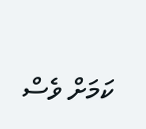ކަމަށް ވެސް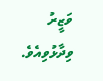ވަޒީރު ވިދާޅުވިއެވެ.